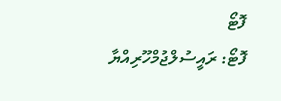ފޮޓޯ
ފޮޓޯ: ރައީސުލްޖުމްހޫރިއްޔާ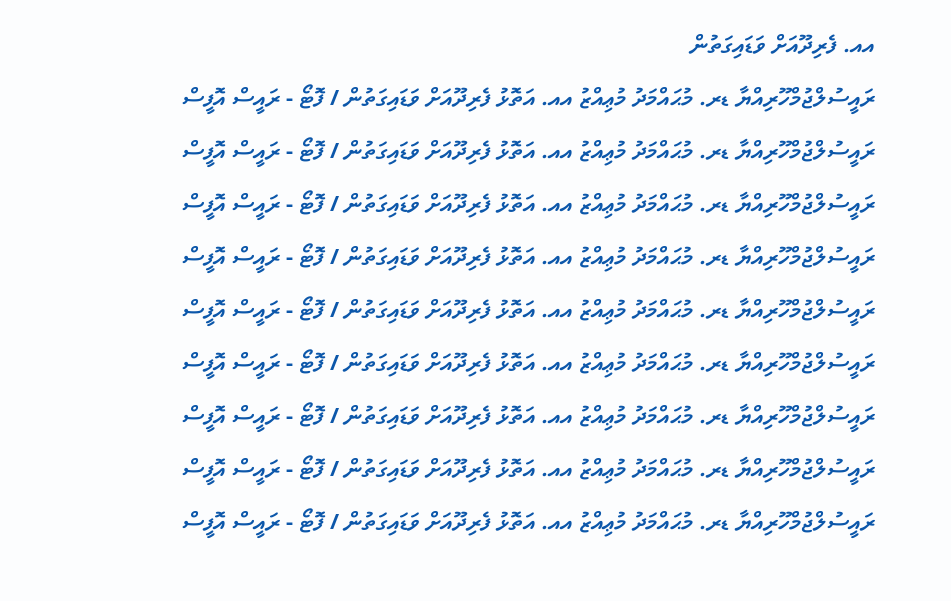އއ. ފެރިދޫއަށް ވަޑައިގަތުން
ރައީސުލްޖުމްހޫރިއްޔާ ޑރ. މުޙައްމަދު މުޢިއްޒު އއ. އަތޮޅު ފެރިދޫއަށް ވަޑައިގަތުން / ފޮޓޯ - ރައީސް އޮފީސް
ރައީސުލްޖުމްހޫރިއްޔާ ޑރ. މުޙައްމަދު މުޢިއްޒު އއ. އަތޮޅު ފެރިދޫއަށް ވަޑައިގަތުން / ފޮޓޯ - ރައީސް އޮފީސް
ރައީސުލްޖުމްހޫރިއްޔާ ޑރ. މުޙައްމަދު މުޢިއްޒު އއ. އަތޮޅު ފެރިދޫއަށް ވަޑައިގަތުން / ފޮޓޯ - ރައީސް އޮފީސް
ރައީސުލްޖުމްހޫރިއްޔާ ޑރ. މުޙައްމަދު މުޢިއްޒު އއ. އަތޮޅު ފެރިދޫއަށް ވަޑައިގަތުން / ފޮޓޯ - ރައީސް އޮފީސް
ރައީސުލްޖުމްހޫރިއްޔާ ޑރ. މުޙައްމަދު މުޢިއްޒު އއ. އަތޮޅު ފެރިދޫއަށް ވަޑައިގަތުން / ފޮޓޯ - ރައީސް އޮފީސް
ރައީސުލްޖުމްހޫރިއްޔާ ޑރ. މުޙައްމަދު މުޢިއްޒު އއ. އަތޮޅު ފެރިދޫއަށް ވަޑައިގަތުން / ފޮޓޯ - ރައީސް އޮފީސް
ރައީސުލްޖުމްހޫރިއްޔާ ޑރ. މުޙައްމަދު މުޢިއްޒު އއ. އަތޮޅު ފެރިދޫއަށް ވަޑައިގަތުން / ފޮޓޯ - ރައީސް އޮފީސް
ރައީސުލްޖުމްހޫރިއްޔާ ޑރ. މުޙައްމަދު މުޢިއްޒު އއ. އަތޮޅު ފެރިދޫއަށް ވަޑައިގަތުން / ފޮޓޯ - ރައީސް އޮފީސް
ރައީސުލްޖުމްހޫރިއްޔާ ޑރ. މުޙައްމަދު މުޢިއްޒު އއ. އަތޮޅު ފެރިދޫއަށް ވަޑައިގަތުން / ފޮޓޯ - ރައީސް އޮފީސް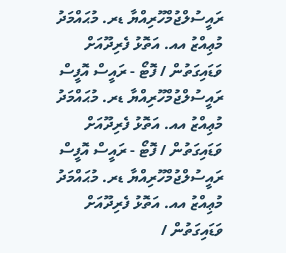ރައީސުލްޖުމްހޫރިއްޔާ ޑރ. މުޙައްމަދު މުޢިއްޒު އއ. އަތޮޅު ފެރިދޫއަށް ވަޑައިގަތުން / ފޮޓޯ - ރައީސް އޮފީސް
ރައީސުލްޖުމްހޫރިއްޔާ ޑރ. މުޙައްމަދު މުޢިއްޒު އއ. އަތޮޅު ފެރިދޫއަށް ވަޑައިގަތުން / ފޮޓޯ - ރައީސް އޮފީސް
ރައީސުލްޖުމްހޫރިއްޔާ ޑރ. މުޙައްމަދު މުޢިއްޒު އއ. އަތޮޅު ފެރިދޫއަށް ވަޑައިގަތުން /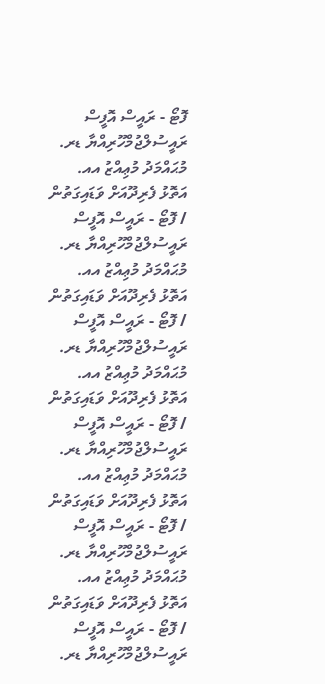ފޮޓޯ - ރައީސް އޮފީސް
ރައީސުލްޖުމްހޫރިއްޔާ ޑރ. މުޙައްމަދު މުޢިއްޒު އއ. އަތޮޅު ފެރިދޫއަށް ވަޑައިގަތުން / ފޮޓޯ - ރައީސް އޮފީސް
ރައީސުލްޖުމްހޫރިއްޔާ ޑރ. މުޙައްމަދު މުޢިއްޒު އއ. އަތޮޅު ފެރިދޫއަށް ވަޑައިގަތުން / ފޮޓޯ - ރައީސް އޮފީސް
ރައީސުލްޖުމްހޫރިއްޔާ ޑރ. މުޙައްމަދު މުޢިއްޒު އއ. އަތޮޅު ފެރިދޫއަށް ވަޑައިގަތުން / ފޮޓޯ - ރައީސް އޮފީސް
ރައީސުލްޖުމްހޫރިއްޔާ ޑރ. މުޙައްމަދު މުޢިއްޒު އއ. އަތޮޅު ފެރިދޫއަށް ވަޑައިގަތުން / ފޮޓޯ - ރައީސް އޮފީސް
ރައީސުލްޖުމްހޫރިއްޔާ ޑރ. މުޙައްމަދު މުޢިއްޒު އއ. އަތޮޅު ފެރިދޫއަށް ވަޑައިގަތުން / ފޮޓޯ - ރައީސް އޮފީސް
ރައީސުލްޖުމްހޫރިއްޔާ ޑރ.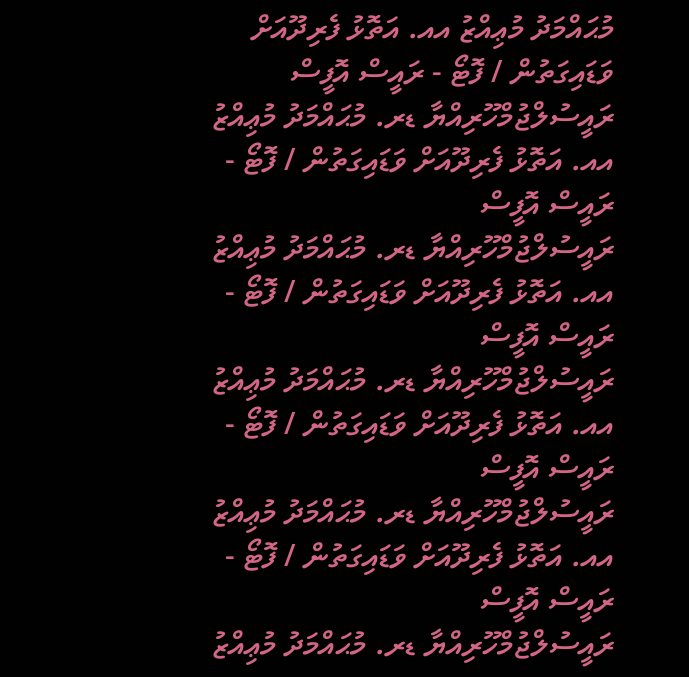މުޙައްމަދު މުޢިއްޒު އއ. އަތޮޅު ފެރިދޫއަށް ވަޑައިގަތުން / ފޮޓޯ - ރައީސް އޮފީސް
ރައީސުލްޖުމްހޫރިއްޔާ ޑރ. މުޙައްމަދު މުޢިއްޒު އއ. އަތޮޅު ފެރިދޫއަށް ވަޑައިގަތުން / ފޮޓޯ - ރައީސް އޮފީސް
ރައީސުލްޖުމްހޫރިއްޔާ ޑރ. މުޙައްމަދު މުޢިއްޒު އއ. އަތޮޅު ފެރިދޫއަށް ވަޑައިގަތުން / ފޮޓޯ - ރައީސް އޮފީސް
ރައީސުލްޖުމްހޫރިއްޔާ ޑރ. މުޙައްމަދު މުޢިއްޒު އއ. އަތޮޅު ފެރިދޫއަށް ވަޑައިގަތުން / ފޮޓޯ - ރައީސް އޮފީސް
ރައީސުލްޖުމްހޫރިއްޔާ ޑރ. މުޙައްމަދު މުޢިއްޒު އއ. އަތޮޅު ފެރިދޫއަށް ވަޑައިގަތުން / ފޮޓޯ - ރައީސް އޮފީސް
ރައީސުލްޖުމްހޫރިއްޔާ ޑރ. މުޙައްމަދު މުޢިއްޒު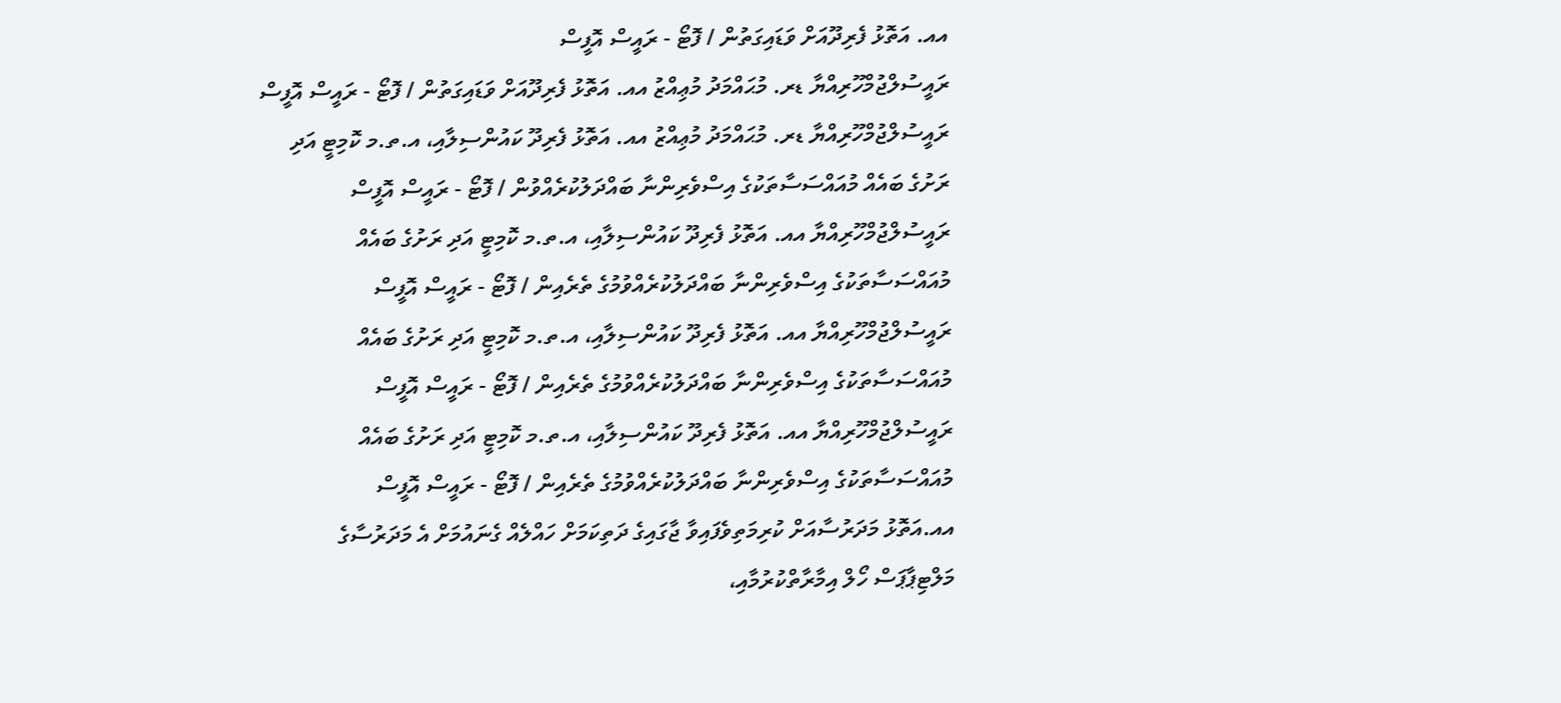އއ. އަތޮޅު ފެރިދޫއަށް ވަޑައިގަތުން / ފޮޓޯ - ރައީސް އޮފީސް
ރައީސުލްޖުމްހޫރިއްޔާ ޑރ. މުޙައްމަދު މުޢިއްޒު އއ. އަތޮޅު ފެރިދޫއަށް ވަޑައިގަތުން / ފޮޓޯ - ރައީސް އޮފީސް
ރައީސުލްޖުމްހޫރިއްޔާ ޑރ. މުޙައްމަދު މުޢިއްޒު އއ. އަތޮޅު ފެރިދޫ ކައުންސިލާއި، އ.ތ.މ ކޮމިޓީ އަދި ރަށުގެ ބައެއް މުއައްސަސާތަކުގެ އިސްވެރިންނާ ބައްދަލުކުރެއްވުން / ފޮޓޯ - ރައީސް އޮފީސް
ރައީސުލްޖުމްހޫރިއްޔާ އއ. އަތޮޅު ފެރިދޫ ކައުންސިލާއި، އ.ތ.މ ކޮމިޓީ އަދި ރަށުގެ ބައެއް މުއައްސަސާތަކުގެ އިސްވެރިންނާ ބައްދަލުކުރެއްވުމުގެ ތެރެއިން / ފޮޓޯ - ރައީސް އޮފީސް
ރައީސުލްޖުމްހޫރިއްޔާ އއ. އަތޮޅު ފެރިދޫ ކައުންސިލާއި، އ.ތ.މ ކޮމިޓީ އަދި ރަށުގެ ބައެއް މުއައްސަސާތަކުގެ އިސްވެރިންނާ ބައްދަލުކުރެއްވުމުގެ ތެރެއިން / ފޮޓޯ - ރައީސް އޮފީސް
ރައީސުލްޖުމްހޫރިއްޔާ އއ. އަތޮޅު ފެރިދޫ ކައުންސިލާއި، އ.ތ.މ ކޮމިޓީ އަދި ރަށުގެ ބައެއް މުއައްސަސާތަކުގެ އިސްވެރިންނާ ބައްދަލުކުރެއްވުމުގެ ތެރެއިން / ފޮޓޯ - ރައީސް އޮފީސް
އއ.އަތޮޅު މަދަރުސާއަށް ކުރިމަތިވެފައިވާ ޖާގައިގެ ދަތިކަމަށް ހައްލެއް ގެނައުމަށް އެ މަދަރުސާގެ މަލްޓިޕާޕަސް ހޯލް އިމާރާތްކުރުމާއި،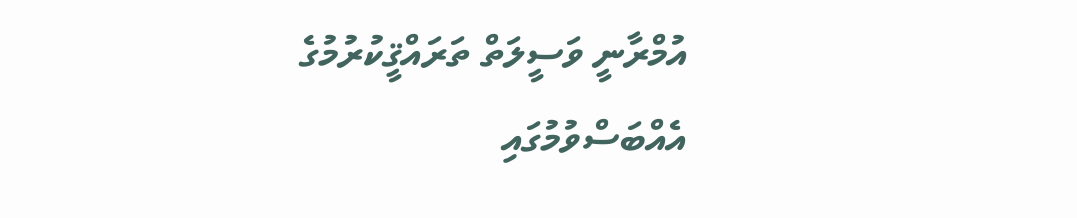އުމްރާނީ ވަސީލަތް ތަރައްޤީކުރުމުގެ އެއްބަސްވުމުގައި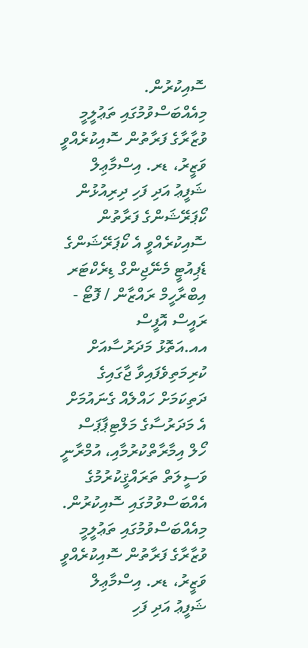ސޮއިކުރުން. މިއެއްބަސްވުމުގައި ތަޢުލީމީ ވުޒާރާގެ ފަރާތުން ސޮއިކުރެއްވީ ވަޒީރު، ޑރ. އިސްމާޢިލް ޝަފީޢު އަދި ފަހި ދިރިއުޅުން ކޯޕަރޭޝަންގެ ފަރާތުން ސޮއިކުރެއްވީ އެ ކޯޕަރޭޝަންގެ ޑެޕިއުޓީ މެނޭޖިންގް ޑިރެކްޓަރ އިބްރާހީމް ރައްޒާން / ފޮޓޯ - ރައީސް އޮފީސް
އއ.އަތޮޅު މަދަރުސާއަށް ކުރިމަތިވެފައިވާ ޖާގައިގެ ދަތިކަމަށް ހައްލެއް ގެނައުމަށް އެ މަދަރުސާގެ މަލްޓިޕާޕަސް ހޯލް އިމާރާތްކުރުމާއި، އުމްރާނީ ވަސީލަތް ތަރައްޤީކުރުމުގެ އެއްބަސްވުމުގައި ސޮއިކުރުން. މިއެއްބަސްވުމުގައި ތަޢުލީމީ ވުޒާރާގެ ފަރާތުން ސޮއިކުރެއްވީ ވަޒީރު، ޑރ. އިސްމާޢިލް ޝަފީޢު އަދި ފަހި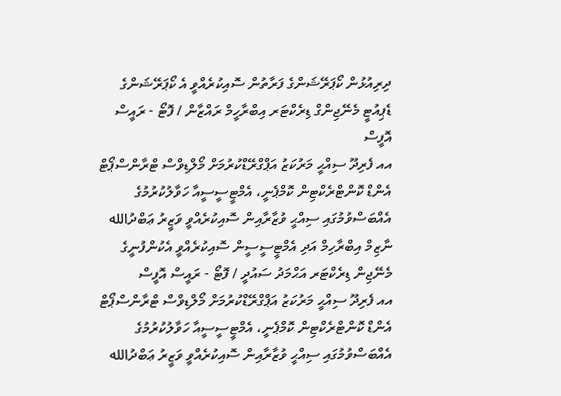ދިރިއުޅުން ކޯޕަރޭޝަންގެ ފަރާތުން ސޮއިކުރެއްވީ އެ ކޯޕަރޭޝަންގެ ޑެޕިއުޓީ މެނޭޖިންގް ޑިރެކްޓަރ އިބްރާހީމް ރައްޒާން / ފޮޓޯ - ރައީސް އޮފީސް
އއ ފެރިދޫ ސިއްޙީ މަރުކަޒު އަޕްގްރޭޑްކުރުމަށް މޯލްޑިވްސް ޓްރާންސްޕޯޓް އެންޑް ކޮންޓްރެކްޓިން ކޮމްޕެނީ، އެމްޓީސީސީއާ ހަވާލުކުރުމުގެ އެއްބަސްވުމުގައި ސިއްޙީ ވުޒާރާއިން ސޮއިކުރެއްވީ ވަޒީރު ޢަބްދުالله ނާޒިމް އިބްރާހިމް އަދި އެމްޓީސީސީން ސޮއިކުރެއްވީ އެކުންފުނީގެ މެނޭޖިން ޑިރެކްޓަރ އަޙްމަދު ސައުދީ / ފޮޓޯ - ރައީސް އޮފީސް
އއ ފެރިދޫ ސިއްޙީ މަރުކަޒު އަޕްގްރޭޑްކުރުމަށް މޯލްޑިވްސް ޓްރާންސްޕޯޓް އެންޑް ކޮންޓްރެކްޓިން ކޮމްޕެނީ، އެމްޓީސީސީއާ ހަވާލުކުރުމުގެ އެއްބަސްވުމުގައި ސިއްޙީ ވުޒާރާއިން ސޮއިކުރެއްވީ ވަޒީރު ޢަބްދުالله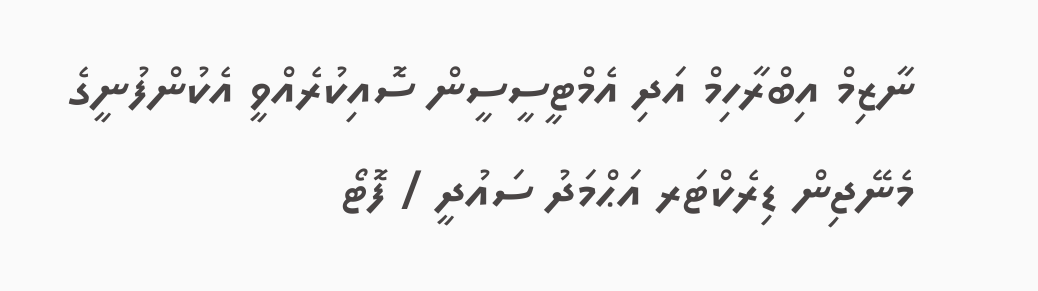ނާޒިމް އިބްރާހިމް އަދި އެމްޓީސީސީން ސޮއިކުރެއްވީ އެކުންފުނީގެ މެނޭޖިން ޑިރެކްޓަރ އަޙްމަދު ސައުދީ / ފޮޓޯ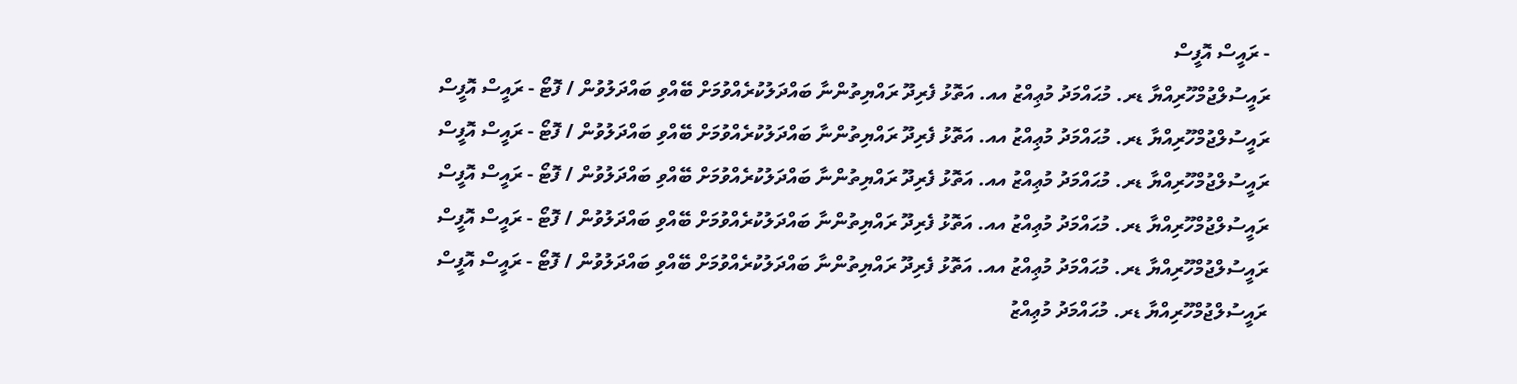- ރައީސް އޮފީސް
ރައީސުލްޖުމްހޫރިއްޔާ ޑރ. މުޙައްމަދު މުޢިއްޒު އއ. އަތޮޅު ފެރިދޫ ރައްޔިތުންނާ ބައްދަލުކުރެއްވުމަށް ބޭއްވި ބައްދަލުވުން / ފޮޓޯ - ރައީސް އޮފީސް
ރައީސުލްޖުމްހޫރިއްޔާ ޑރ. މުޙައްމަދު މުޢިއްޒު އއ. އަތޮޅު ފެރިދޫ ރައްޔިތުންނާ ބައްދަލުކުރެއްވުމަށް ބޭއްވި ބައްދަލުވުން / ފޮޓޯ - ރައީސް އޮފީސް
ރައީސުލްޖުމްހޫރިއްޔާ ޑރ. މުޙައްމަދު މުޢިއްޒު އއ. އަތޮޅު ފެރިދޫ ރައްޔިތުންނާ ބައްދަލުކުރެއްވުމަށް ބޭއްވި ބައްދަލުވުން / ފޮޓޯ - ރައީސް އޮފީސް
ރައީސުލްޖުމްހޫރިއްޔާ ޑރ. މުޙައްމަދު މުޢިއްޒު އއ. އަތޮޅު ފެރިދޫ ރައްޔިތުންނާ ބައްދަލުކުރެއްވުމަށް ބޭއްވި ބައްދަލުވުން / ފޮޓޯ - ރައީސް އޮފީސް
ރައީސުލްޖުމްހޫރިއްޔާ ޑރ. މުޙައްމަދު މުޢިއްޒު އއ. އަތޮޅު ފެރިދޫ ރައްޔިތުންނާ ބައްދަލުކުރެއްވުމަށް ބޭއްވި ބައްދަލުވުން / ފޮޓޯ - ރައީސް އޮފީސް
ރައީސުލްޖުމްހޫރިއްޔާ ޑރ. މުޙައްމަދު މުޢިއްޒު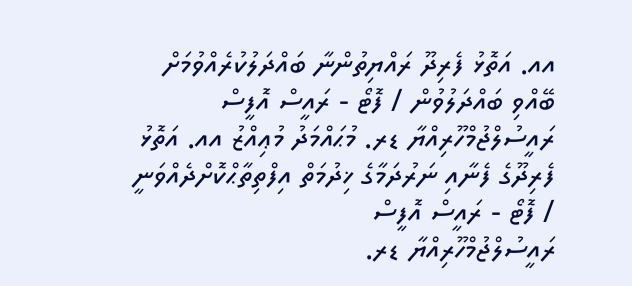އއ. އަތޮޅު ފެރިދޫ ރައްޔިތުންނާ ބައްދަލުކުރެއްވުމަށް ބޭއްވި ބައްދަލުވުން / ފޮޓޯ - ރައީސް އޮފީސް
ރައީސުލްޖުމްހޫރިއްޔާ ޑރ. މުޙައްމަދު މުޢިއްޒު އއ. އަތޮޅު ފެރިދޫގެ ފެނާއި ނަރުދަމާގެ ޚިދުމަތް އިފްތިތާޙްކޮށްދެއްވަނީ / ފޮޓޯ - ރައީސް އޮފީސް
ރައީސުލްޖުމްހޫރިއްޔާ ޑރ.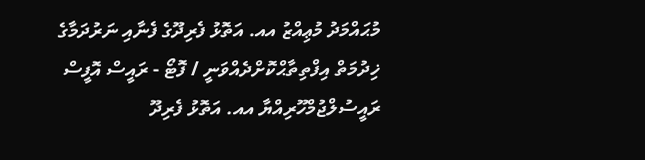މުޙައްމަދު މުޢިއްޒު އއ. އަތޮޅު ފެރިދޫގެ ފެނާއި ނަރުދަމާގެ ޚިދުމަތް އިފްތިތާޙްކޮށްދެއްވަނީ / ފޮޓޯ - ރައީސް އޮފީސް
ރައީސުލްޖުމްހޫރިއްޔާ އއ. އަތޮޅު ފެރިދޫ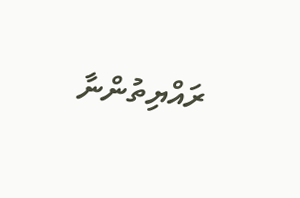ރައްޔިތުންނާ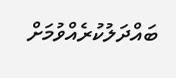ބައްދަލުކުރެއްވުމަށް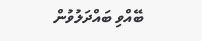ބޭއްވި ބައްދަލުވުން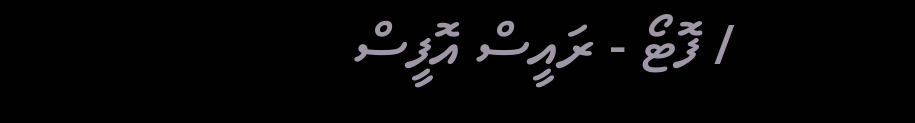/ ފޮޓޯ - ރައީސް އޮފީސް